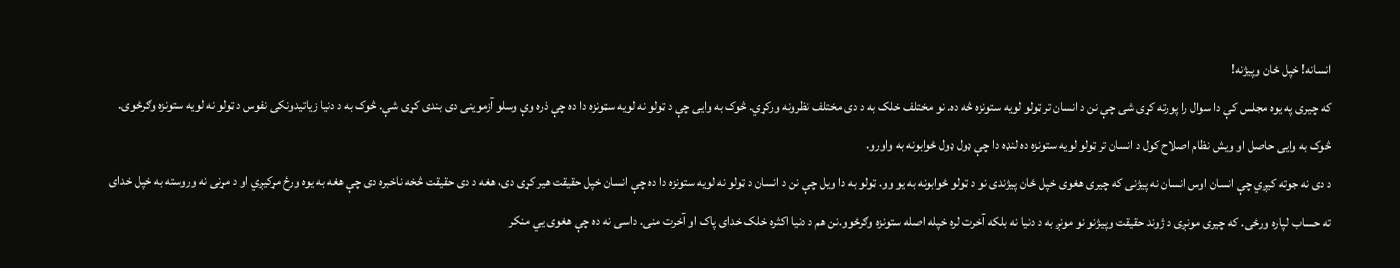انسانه! خپل ځان وپیژنه!
که چیری په یوه مجلس کې دا سوال را پورته کړی شی چې نن د انسان تر ټولو لویه ستونزه څه ده. نو مختلف خلک به د دی مختلف نظرونه ورکړي. څوک به وایی چې د ټولو نه لویه سټونزه دا ده چې ذره وې وسلو آزموینی دی بندی کړی شې. څوک به د دنیا زیاتیدونکی نفوس د ټولو نه لویه ستونزه وګرځوی. څوک به وایی حاصل او ویش نظام اصلاح کول د انسان تر ټولو لویه ستونزه ده لنډه دا چې ډول ډول ځوابونه به واورو.
د دی نه جوته کیږي چې انسان اوس انسان نه پیژنی که چیری هغوی خپل ځان پيژندی نو د ټولو ځوابونه به یو وو. ټولو به دا ویل چې نن د انسان د ټولو نه لویه ستونزه دا ده چې انسان خپل حقیقت هیر کړی دی، هغه د دی حقیقت څخه ناخبره دی چې هغه به یوه ورځ مړکیږي او د مړنی نه وروسته به خپل خدای ته حساب لپاره ورځی. که چیری مونږی د ژوند حقیقت وپيژنو نو مونږ به د دنیا نه بلکه آخرت لره خپله اصله ستونزه وګرځوو.نن هم د دنیا اکثره خلک خدای پاک او آخرت منی. داسی نه ده چې هغوی یي منکر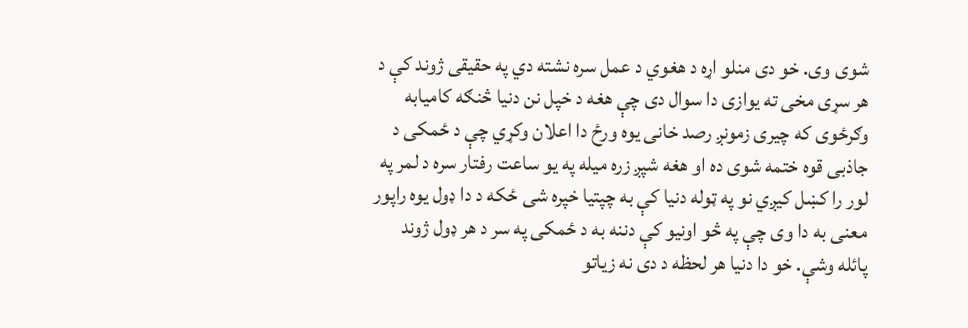شوی وی. خو دی منلو اړه د هغوي د عمل سره نشته دي په حقیقی ژوند کې د هر سړی مخی ته یوازی دا سوال دی چې هغه د خپل نن دنیا څنګه کامیابه وګرځوی که چیری زمونږ رصد خانی یوه ورځ دا اعلان وکړي چې د ځمکی د جاذبی قوه ختمه شوی ده او هغه شپږ زره میله په یو ساعت رفتار سره د لمر په لور را کښل کیږي نو په ټوله دنیا کې به چپتیا خپره شی ځکه د دا ډول یوه راپور معنی به دا وی چې په څو اونیو کې دننه به د ځمکی په سر د هر ډول ژوند پائله وشې. خو دا دنیا هر لحظه د دی نه زیاتو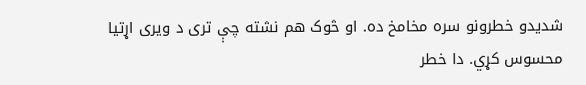شدیدو خطرونو سره مخامخ ده. او څوک هم نشته چې تری د ویری اړتیا محسوس کړي. دا خطر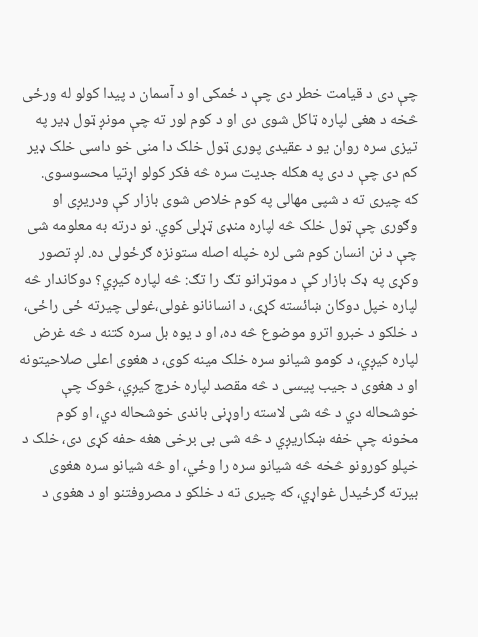چې دی د قیامت خطر دی چې د ځمکی او د آسمان د پیدا کولو له ورځی څخه د هغی لپاره ټاکل شوی دی او د کوم لور ته چې مونږ ټول ډیر په تیزی سره روان یو د عقیدی پوری ټول خلک دا منی خو داسی خلک ډیر کم دی چې د دی په هکله جدیت سره څه فکر کولو اړتیا محسوسوی.
که چیری ته د شپی مهالی په کوم خلاص شوی بازار کې ودریږی او وګوری چې ټول خلک څه لپاره منډی ټړلی کوي. نو درته به معلومه شی چې د نن انسان کوم شی لره خپله اصله ستونزه ګرځولی ده. لږ تصور وکړی په ډک بازار کې د موټرانو تګ را تګ: څه لپاره کیږي؟ دوکاندار څه لپاره خپل دوکان ښائسته کړی، د انسانانو غولی،غولی چیرته ځی راځی، د خلکو د خبرو اترو موضوع څه ده، او د یوه بل سره کتنه د څه غرض لپاره کیږي، د کومو شیانو سره خلک مینه کوی، د هغوی اعلی صلاحیتونه او د هغوی د جیب پیسی د څه مقصد لپاره خرچ کیږي، څوک چې خوشحاله دي د څه شی لاسته راوړنی باندی خوشحاله دي، او کوم مخونه چې خفه ښکاریږي د څه شی بی برخی هغه حفه کړی دی، خلک د خپلو کورونو څخه څه شیانو سره را وځي، او څه شیانو سره هغوی بیرته ګرځیدل غواړي، که چیری ته د خلکو د مصروفتنو او د هغوی د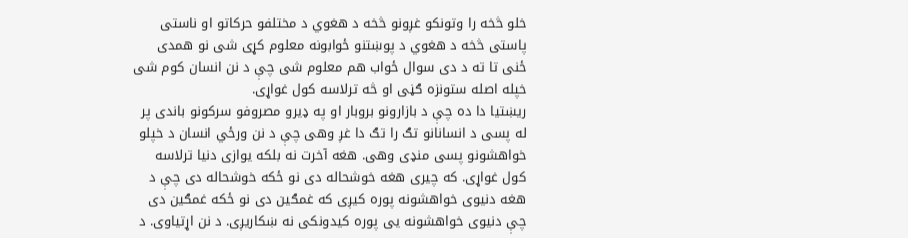خلو څخه را وتونکو غږونو څخه د هغوي د مختلفو حرکاتو او ناستی پاستی څخه د هغوي د پوښتنو ځوابونه معلوم کړی شی نو همدی ځنی تا ته د دی سوال ځواب هم معلوم شی چې د نن انسان کوم شی خپله اصله ستونزه ګڼی او څه ترلاسه کول غواړی.
ریښتیا دا ده چې د بازارونو بروبار او په ډيرو مصروفو سرکونو باندی پر له پسی د انسانانو تګ را تګ دا غږ وهی چې د نن ورځي انسان د خپلو خواهشونو پسی منډی وهی. هغه آخرت نه بلکه یوازی دنیا ترلاسه کول غواړی. که چیری هغه خوشحاله دی نو ځکه خوشحاله دی چې د هغه دنیوی خواهشونه پوره کیږی که غمګین دی نو ځکه غمګین دی چې دنیوی خواهشونه یی پوره کیدونکی نه ښکاریږی. د نن اړتیاوی. د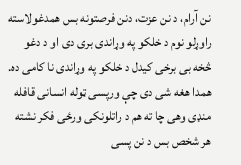نن آرام، د نن عزت، دنن فرصتونه بس همدغولاسته راوړلو نوم د خلکو په وړاندی بری دی او د دغو څخه بی برخی کیدل د خلکو په وړاندی نا کامی ده. همدا هغه شی دی چې ورپسی ټوله انسانی قافله منډی وهی چا ته هم د راتلونکی ورځی فکر نشته هر شخص بس د نن پسی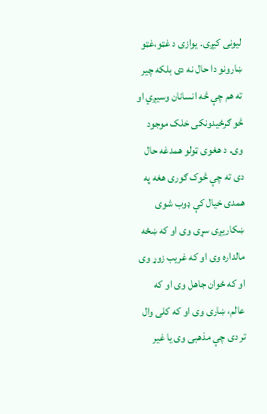لیونی کیږی. یوازی د غټو،غټو ښارونو دا حال نه دی بلکه چیر ته هم چې څه انسانان وسیږي او څو ګرځیدونکی خلک موجود وی. د هغوی ټولو همدغه حال دی ته چې څوک ګوری هغه په همدی خیال کې ډوب شوی ښکاریږی سړی وی او که ښځه مالداره وی او که غریب زوړ وی او که ځوان جاهل وی او که عالم، ښاری وی او که کلی وال تر دی چې مذهبی وی یا غیر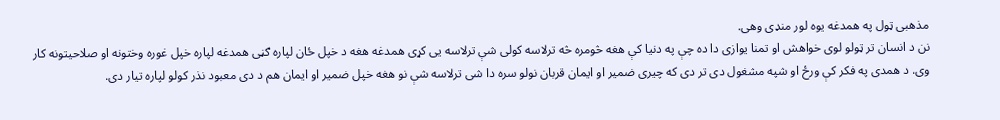مذهبی ټول په همدغه یوه لور منډی وهی.
نن د انسان تر ټولو لوی خواهش او تمنا یوازی دا ده چې په دنیا کې هغه څومره څه ترلاسه کولی شې ترلاسه یی کړی همدغه هغه د خپل ځان لپاره ګڼی همدغه لپاره خپل غوره وختونه او صلاحیتونه کار وی. د همدی په فکر کې ورځ او شپه مشغول دی تر دی که چیری ضمیر او ایمان قربان نولو سره دا شی ترلاسه شې نو هغه خپل ضمیر او ایمان هم د دی معبود نذر کولو لپاره تیار دی.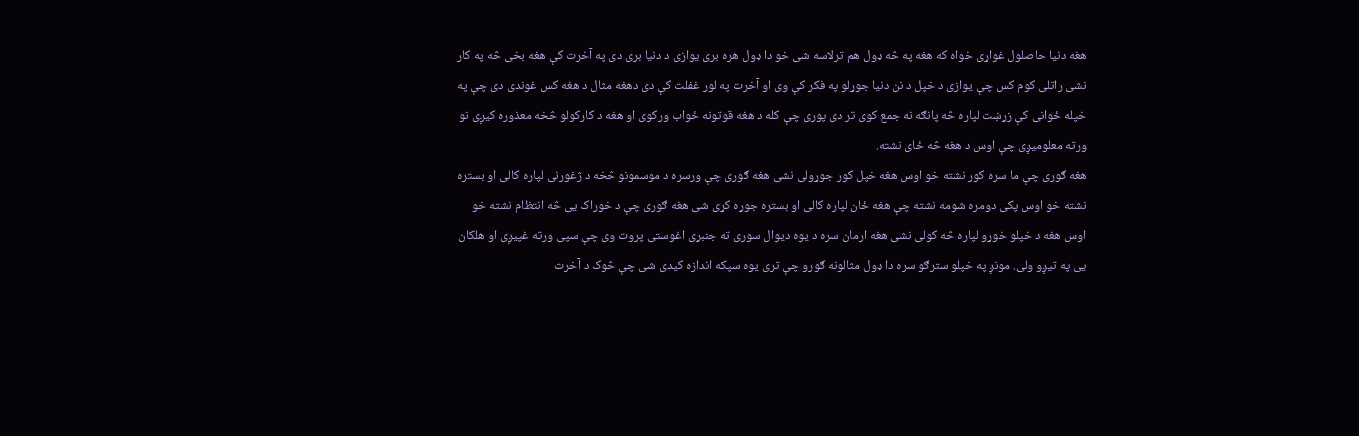هغه دنیا حاصلول غواړی خواه که هغه په څه ډول هم ترلاسه شی خو دا ډول هره بری یوازی د دنیا بری دی په آخرت کې هغه بخی څه په کار نشی راتلی کوم کس چې یوازی د خپل د نن دنیا جوړلو په فکر کې وی او آخرت په لور غفلت کې دی دهغه مثال د هغه کس غوندی دی چې په خپله ځوانی کې زړښت لپاره څه پانګه نه جمع کوی تر دی پوری چې کله د هغه قوتونه ځواب ورکوی او هغه د کارکولو څخه معذوره کیږی نو ورته معلومیږی چې اوس د هغه څه ځای نشته.
هغه ګوری چې ما سره کور نشته خو اوس هغه خپل کور جوړولی نشی هغه ګوری چې ورسره د موسمونو څخه د ژغورنی لپاره کالی او بستره نشته خو اوس پکی دومره شومه نشته چې هغه ځان لپاره کالی او بستره جوړه کړی شی هغه ګوری چې د خوراک یی څه انتظام نشته خو اوس هغه د خپلو خوړو لپاره څه کولی نشی هغه ارمان سره د یوه دیوال سوری ته جنبړی اغوستی پروت وی چې سپی ورته غپیږی او هلکان یی په تیږو ولی. مونږ په خپلو سترګو سره دا ډول مثالونه ګورو چې تری یوه سپکه اندازه کیدی شی چې څوک د آخرت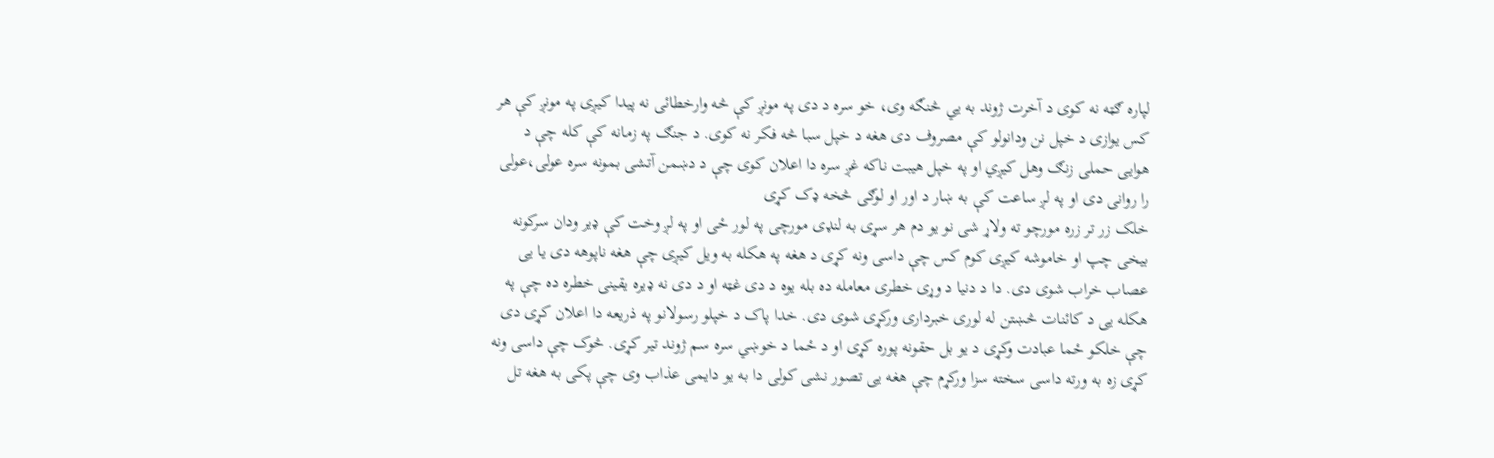لپاره ګټه نه کوی د آخرت ژوند به یي څنګه وی، خو سره د دی په مونږ کې څه وارخطائی نه پیدا کیږی په مونږ کې هر کس یوازی د خپل نن ودانولو کې مصروف دی هغه د خپل سبا څه فکر نه کوی. د جنګ په زمانه کې کله چې د هوایی حملی زنګ وهل کیږي او په خپل هیبت ناکه غږ سره دا اعلان کوی چې د دښمن آتشی بمونه سره عولی،عولی را روانی دی او په لږ ساعت کې به ښار د اور او لوګی څخه ډک کړی
خلک زر تر زره مورچو ته ولاړ شی نو یو دم هر سړی به لنډی مورچی په لور ځی او په لږ وخت کې ډیر ودان سرکونه بیخی چپ او خاموشه کیږی کوم کس چې داسی ونه کړی د هغه په هکله به ویل کیږی چې هغه ناپوهه دی یا یی عصاب خراب شوی دی. دا د دنیا د وړی خطری معامله ده بله یوه د دی غټه او د دی نه ډیره یقینی خطره ده چې په هکله یی د کائنات څښتن له لوری خبرداری ورکړی شوی دی. خدا پاک د خپلو رسولانو په ذریعه دا اعلان کړی دی چې خلکو ځما عبادت وکړی د یو بل حقونه پوره کړی او د ځما د خوښي سره سم ژوند تیر کړی. څوک چې داسی ونه کړی زه به ورته داسی سخته سزا ورکړم چې هغه یی تصور نشی کولی دا به یو دایمی عذاب وی چې پکی به هغه تل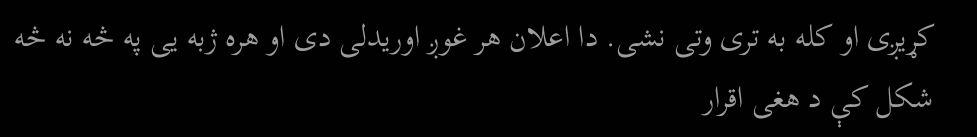کړیږی او کله به تری وتی نشی. دا اعلان هر غوږ اوریدلی دی او هره ژبه یی په څه نه څه شکل کې د هغی اقرار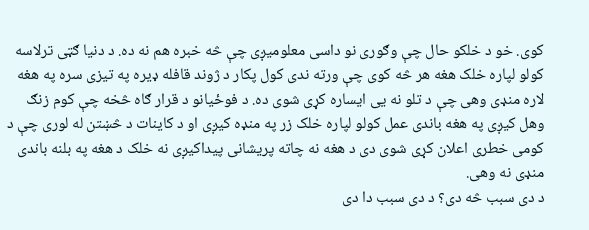کوی. خو د خلکو حال چې وګوری نو داسی معلومیږی چې څه خبره هم نه ده. د دنیا ګټی ترلاسه کولو لپاره خلک هغه هر څه کوی چې ورته ندی کول پکار د ژوند قافله ډیره په تیزی سره په هغه لاره منډی وهی چې د تلو نه یی ایساره کړی شوی ده. د فوځیانو د قرار ګاه څخه چې کوم زنګ وهل کیږی په هغه باندی عمل کولو لپاره خلک زر په منډه کیږی او د کاینات د څښتن له لوری چې د کومی خطری اعلان کړی شوی دی د هغه نه چاته پریشانی پیداکیږی نه خلک د هغه په بلنه باندی منډی نه وهی.
د دی سبب څه دی؟ د دی سبب دا دی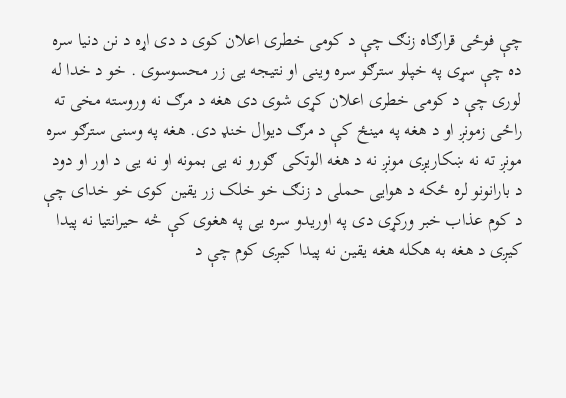چې فوځی قرارګاه زنګ چې د کومی خطری اعلان کوی د دی اړه د نن دنیا سره ده چې سړی په خپلو سترګو سره وینی او نتیجه یی زر محسوسوی . خو د خدا له لوری چې د کومی خطری اعلان کړی شوی دی هغه د مرګ نه وروسته مخی ته راځی زمونږ او د هغه په مینځ کې د مرګ دیوال خنډ دی. هغه په وسنی سترګو سره مونږ ته نه ښکاریږی مونږ نه د هغه الوتکی ګورو نه یی بمونه او نه یی د اور او دود د بارانونو لره ځکه د هوایی حملی د زنګ خو خلک زر یقین کوی خو خدای چې د کوم عذاب خبر ورکړی دی په اوریدو سره یی په هغوی کې څه حیرانتیا نه پیدا کیږی د هغه به هکله هغه یقین نه پیدا کیږی کوم چې د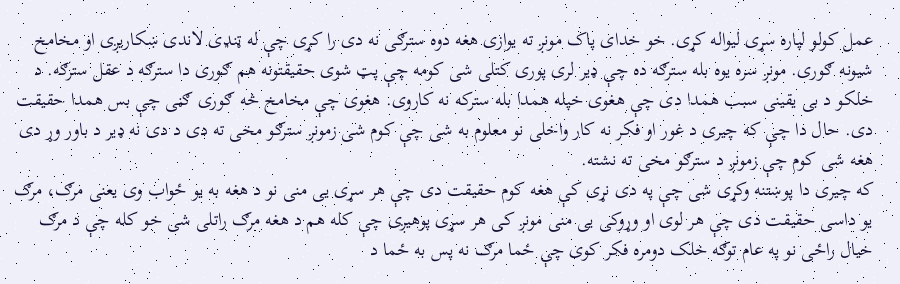عمل کولو لپاره سړی لیواله کړی. خو خدای پاک مونږ ته یوازی هغه دوه سترګی نه دی را کړی چې له ټنډی لاندی ښکاریږی او مخامخ شیونه ګوری. مونږ سره یوه بله سترګه ده چې ډیر لری پوری کتلی شی کومه چې پټ شوی حقیقتونه هم ګوری دا سترګه د عقل سترګه. د خلکو د بی یقینی سبب همدا دی چې هغوی خپله همدا بله سترکه نه کاروی. هغوی چې مخامخ څه ګوری ګڼی چې بس همدا حقیقت دی. حال دا چې که چیری د غور او فکر نه کار واخلی نو معلوم به شی چې کوم شی زمونږ سترګو مخی ته دی د دی نه ډیر د باور وړ دی هغه شی کوم چې زمونږ د سترګو مخی ته نشته.
که چیری دا پوښتنه وکړی شی چې په دی نړی کې هغه کوم حقیقت دی چې هر سړی یی منی نو د هغه به یو ځواب وی یعنی مرګ، مرګ یو داسی حقیقت دی چې هر لوی او وړوکی یی منی مونږ کی هر سړی پوهیږی چې کله هم د هغه مرګ راتلی شی خو کله چې د مرګ خیال راځی نو په عام توګه خلک دومره فکر کوی چې ځما مرګ نه پس به ځما د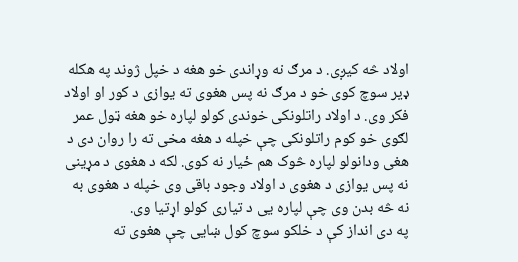اولاد څه کیږی. د مرګ نه وړاندی خو هغه د خپل ژوند په هکله ډیر سوچ کوی خو د مرګ نه پس هغوی ته یوازی د کور او اولاد فکر وی. د اولاد راتلونکی خوندی کولو لپاره خو هغه ټول عمر لګوی خو کوم راتلونکی چې خپله د هغه مخی ته را روان دی د هغی ودانولو لپاره څوک هم ځیار نه کوی. لکه د هغوی د مړینی نه پس یوازی د هغوی د اولاد وجود باقی وی خپله د هغوی به نه څه بدن وی چې لپاره یی د تیاری کولو اړتیا وی.
په دی انداز کې د خلکو سوچ کول ښایی چې هغوی ته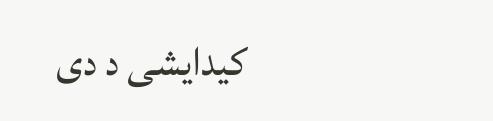کیدایشی د دی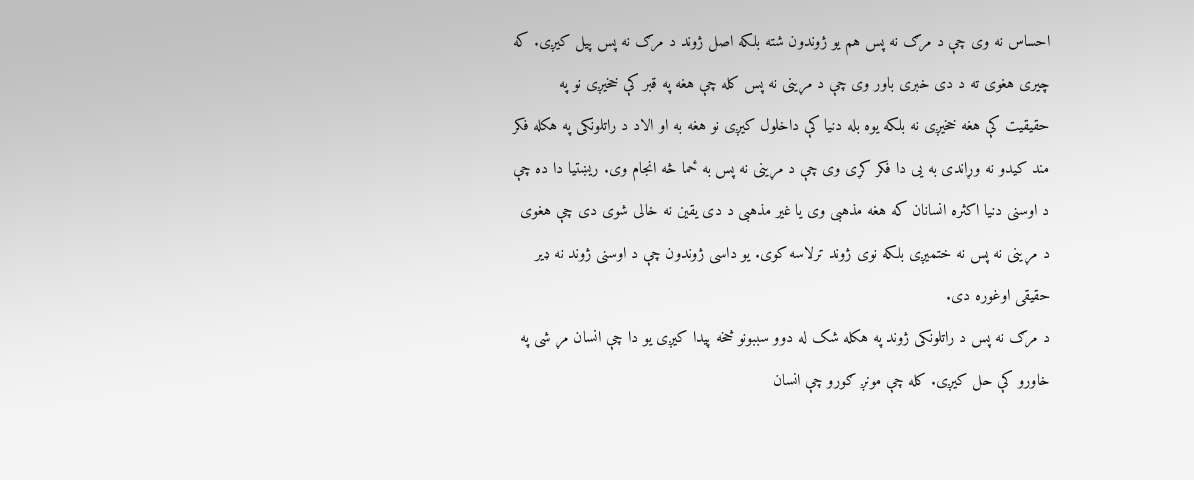احساس نه وی چې د مرګ نه پس هم یو ژوندون شته بلکه اصل ژوند د مرګ نه پس پیل کیږی. که چیری هغوی ته د دی خبری باور وی چې د مړینی نه پس کله چې هغه په قبر کې خخیږی نو په حقیقیت کې هغه خخیږی نه بلکه یوه بله دنیا کې داخلول کیږی نو هغه به او الاد د راتلونکی په هکله فکر مند کیدو نه وړاندی به یی دا فکر کړی وی چې د مړینی نه پس به ځما څه انجام وی. ریښتیا دا ده چې د اوسنی دنیا اکثره انسانان که هغه مذهبی وی یا غیر مذهبی د دی یقین نه خالی شوی دی چې هغوی د مړینی نه پس نه ختمیږی بلکه نوی ژوند ترلاسه کوی. یو داسی ژوندون چې د اوسنی ژوند نه ډیر حقیقی اوغوره دی.
د مرګ نه پس د راتلونکی ژوند په هکله شک له دوو سببونو څخه پیدا کیږی یو دا چې انسان مړ شی په خاورو کې حل کیږی. کله چې مونږ ګورو چې انسان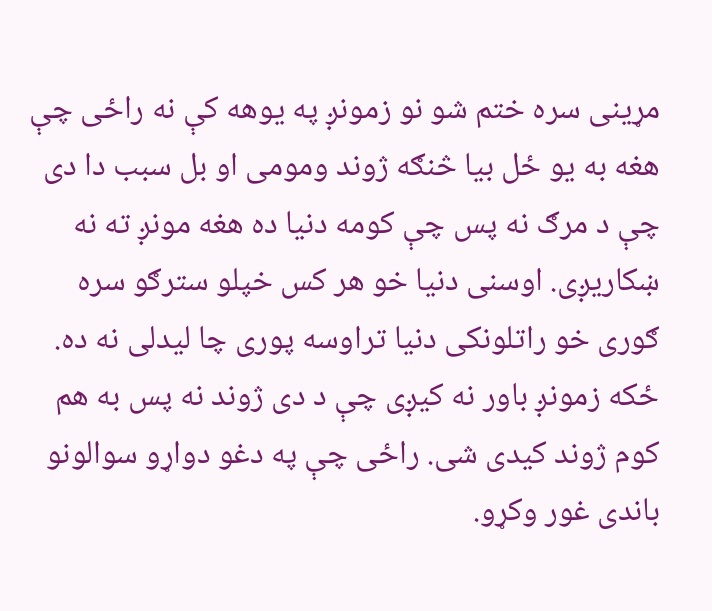مړینی سره ختم شو نو زمونږ په یوهه کې نه راځی چې هغه به یو ځل بیا څنګه ژوند ومومی او بل سبب دا دی چې د مرګ نه پس چې کومه دنیا ده هغه مونږ ته نه ښکاریږی. اوسنی دنیا خو هر کس خپلو سترګو سره ګوری خو راتلونکی دنیا تراوسه پوری چا لیدلی نه ده. ځکه زمونږ باور نه کیږی چې د دی ژوند نه پس به هم کوم ژوند کیدی شی. راځی چې په دغو دواړو سوالونو باندی غور وکړو.